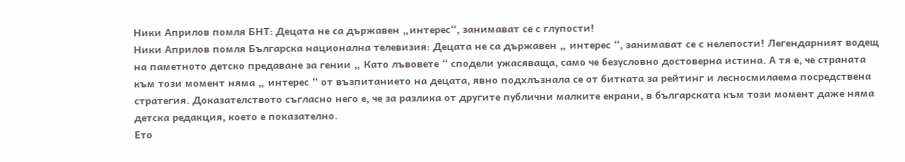Ники Априлов помля БНТ: Децата не са държавен „интерес“, занимават се с глупости!
Ники Априлов помля Българска национална телевизия: Децата не са държавен „ интерес “, занимават се с нелепости! Легендарният водещ на паметното детско предаване за гении „ Като лъвовете “ сподели ужасяваща, само че безусловно достоверна истина. А тя е, че страната към този момент няма „ интерес “ от възпитанието на децата, явно подхлъзнала се от битката за рейтинг и лесносмилаема посредствена стратегия. Доказателството съгласно него е, че за разлика от другите публични малките екрани, в българската към този момент даже няма детска редакция, което е показателно.
Ето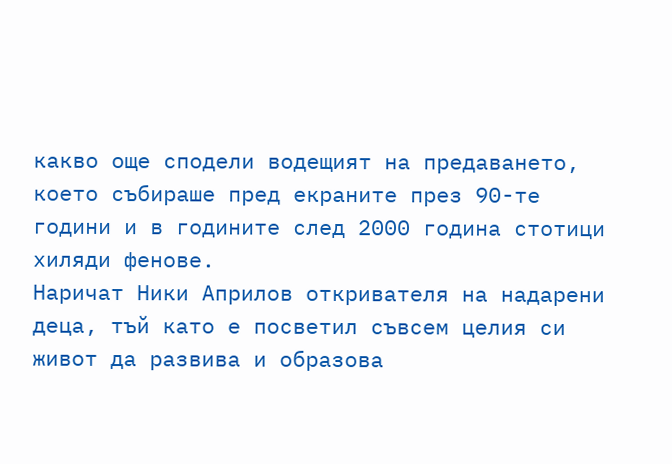какво още сподели водещият на предаването, което събираше пред екраните през 90-те години и в годините след 2000 година стотици хиляди фенове.
Наричат Ники Априлов откривателя на надарени деца, тъй като е посветил съвсем целия си живот да развива и образова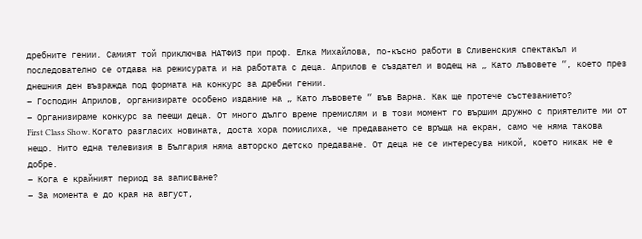дребните гении. Самият той приключва НАТФИЗ при проф. Елка Михайлова, по-късно работи в Сливенския спектакъл и последователно се отдава на режисурата и на работата с деца. Априлов е създател и водещ на „ Като лъвовете “, което през днешния ден възражда под формата на конкурс за дребни гении.
– Господин Априлов, организирате особено издание на „ Като лъвовете “ във Варна. Как ще протече състезанието?
– Организираме конкурс за пеещи деца. От много дълго време премислям и в този момент го вършим дружно с приятелите ми от First Class Show. Когато разгласих новината, доста хора помислиха, че предаването се връща на екран, само че няма такова нещо. Нито една телевизия в България няма авторско детско предаване. От деца не се интересува никой, което никак не е добре.
– Кога е крайният период за записване?
– За момента е до края на август,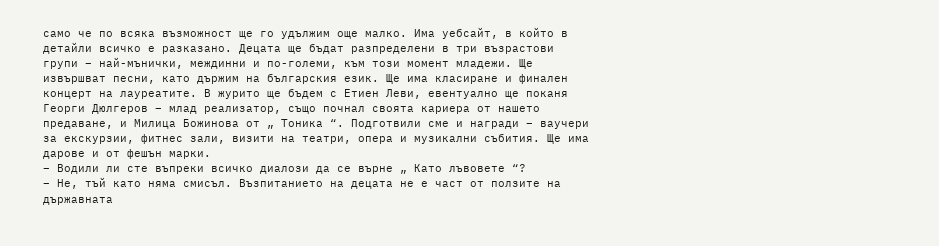само че по всяка възможност ще го удължим още малко. Има уебсайт, в който в детайли всичко е разказано. Децата ще бъдат разпределени в три възрастови групи – най-мънички, междинни и по-големи, към този момент младежи. Ще извършват песни, като държим на българския език. Ще има класиране и финален концерт на лауреатите. В журито ще бъдем с Етиен Леви, евентуално ще поканя Георги Дюлгеров – млад реализатор, също почнал своята кариера от нашето предаване, и Милица Божинова от „ Тоника “. Подготвили сме и награди – ваучери за екскурзии, фитнес зали, визити на театри, опера и музикални събития. Ще има дарове и от фешън марки.
– Водили ли сте въпреки всичко диалози да се върне „ Като лъвовете “?
– Не, тъй като няма смисъл. Възпитанието на децата не е част от ползите на държавната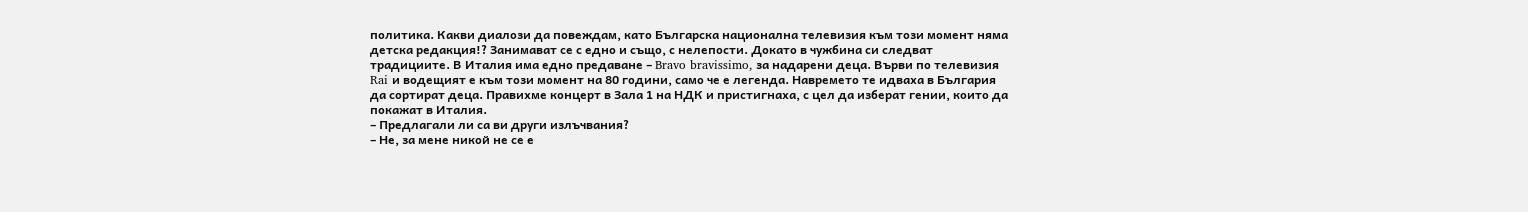политика. Какви диалози да повеждам, като Българска национална телевизия към този момент няма детска редакция!? Занимават се с едно и също, с нелепости. Докато в чужбина си следват традициите. В Италия има едно предаване – Bravo bravissimo, за надарени деца. Върви по телевизия Rai и водещият е към този момент на 80 години, само че е легенда. Навремето те идваха в България да сортират деца. Правихме концерт в Зала 1 на НДК и пристигнаха, с цел да изберат гении, които да покажат в Италия.
– Предлагали ли са ви други излъчвания?
– Не, за мене никой не се е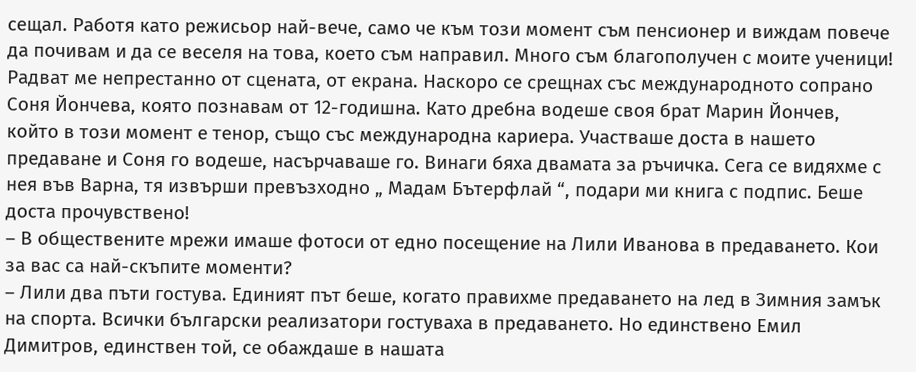сещал. Работя като режисьор най-вече, само че към този момент съм пенсионер и виждам повече да почивам и да се веселя на това, което съм направил. Много съм благополучен с моите ученици! Радват ме непрестанно от сцената, от екрана. Наскоро се срещнах със международното сопрано Соня Йончева, която познавам от 12-годишна. Като дребна водеше своя брат Марин Йончев, който в този момент е тенор, също със международна кариера. Участваше доста в нашето предаване и Соня го водеше, насърчаваше го. Винаги бяха двамата за ръчичка. Сега се видяхме с нея във Варна, тя извърши превъзходно „ Мадам Бътерфлай “, подари ми книга с подпис. Беше доста прочувствено!
– В обществените мрежи имаше фотоси от едно посещение на Лили Иванова в предаването. Кои за вас са най-скъпите моменти?
– Лили два пъти гостува. Единият път беше, когато правихме предаването на лед в Зимния замък на спорта. Всички български реализатори гостуваха в предаването. Но единствено Емил Димитров, единствен той, се обаждаше в нашата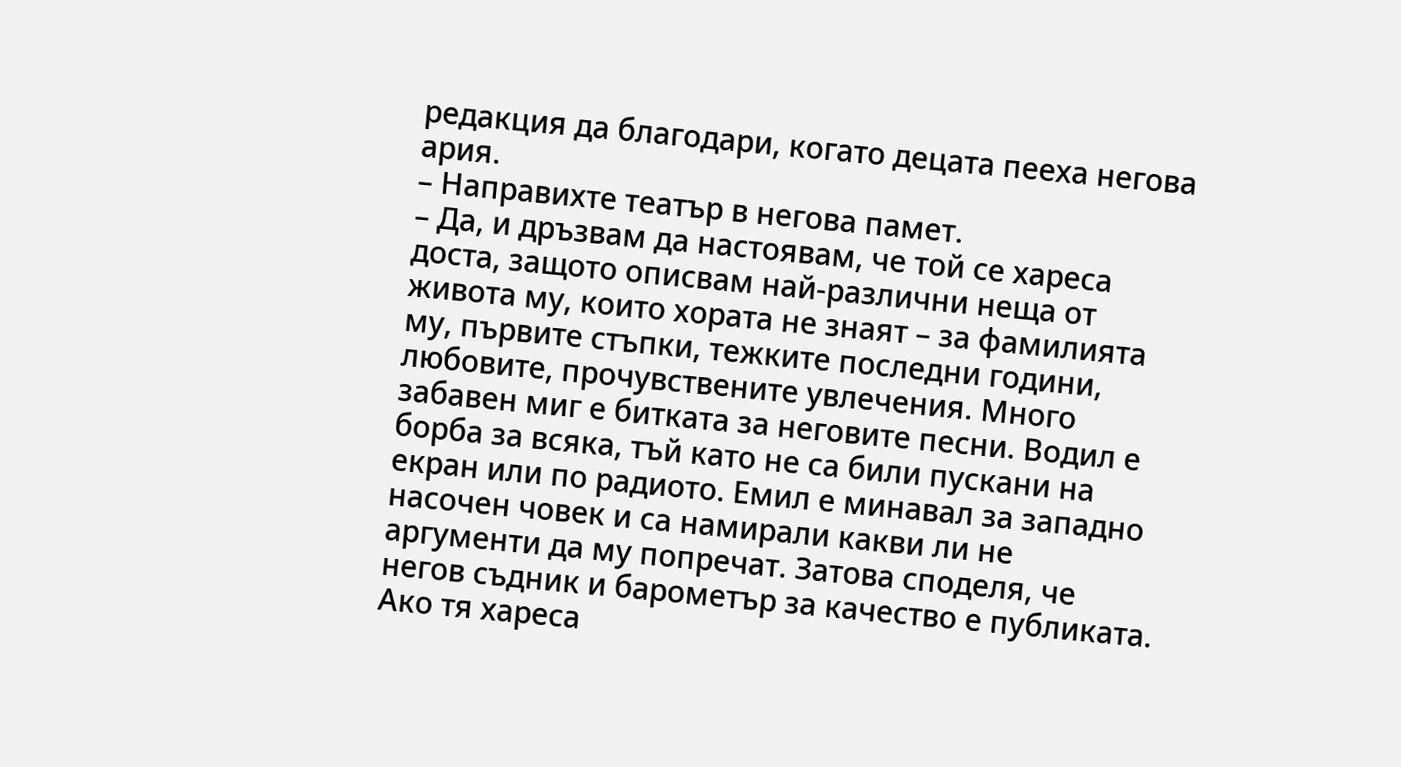редакция да благодари, когато децата пееха негова ария.
– Направихте театър в негова памет.
– Да, и дръзвам да настоявам, че той се хареса доста, защото описвам най-различни неща от живота му, които хората не знаят – за фамилията му, първите стъпки, тежките последни години, любовите, прочувствените увлечения. Много забавен миг е битката за неговите песни. Водил е борба за всяка, тъй като не са били пускани на екран или по радиото. Емил е минавал за западно насочен човек и са намирали какви ли не аргументи да му попречат. Затова споделя, че негов съдник и барометър за качество е публиката. Ако тя хареса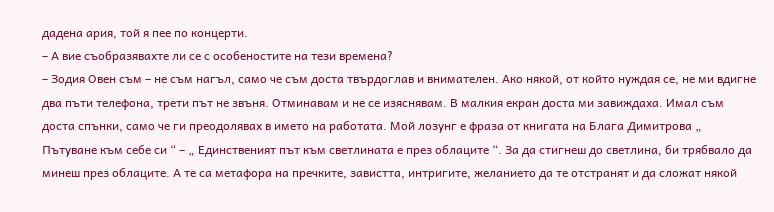дадена ария, той я пее по концерти.
– А вие съобразявахте ли се с особеностите на тези времена?
– Зодия Овен съм – не съм нагъл, само че съм доста твърдоглав и внимателен. Ако някой, от който нуждая се, не ми вдигне два пъти телефона, трети път не звъня. Отминавам и не се изяснявам. В малкия екран доста ми завиждаха. Имал съм доста спънки, само че ги преодолявах в името на работата. Мой лозунг е фраза от книгата на Блага Димитрова „ Пътуване към себе си “ – „ Единственият път към светлината е през облаците “. За да стигнеш до светлина, би трябвало да минеш през облаците. А те са метафора на пречките, завистта, интригите, желанието да те отстранят и да сложат някой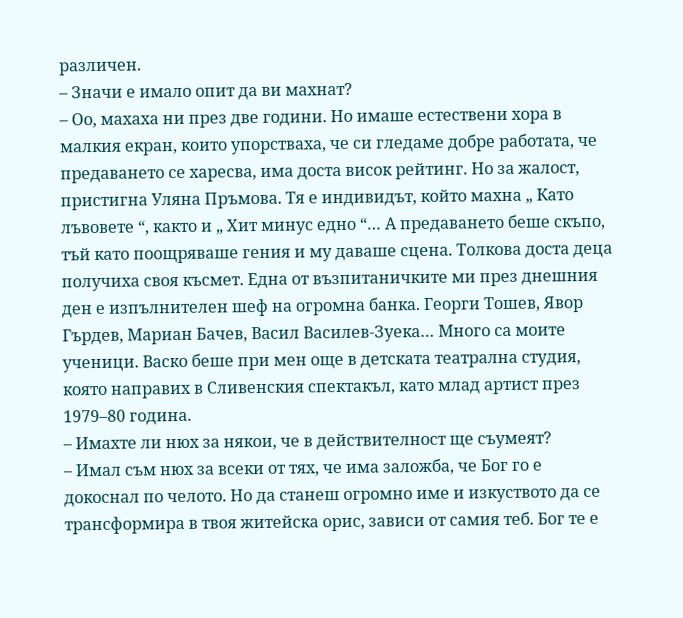различен.
– Значи е имало опит да ви махнат?
– Оо, махаха ни през две години. Но имаше естествени хора в малкия екран, които упорстваха, че си гледаме добре работата, че предаването се харесва, има доста висок рейтинг. Но за жалост, пристигна Уляна Пръмова. Тя е индивидът, който махна „ Като лъвовете “, както и „ Хит минус едно “… А предаването беше скъпо, тъй като поощряваше гения и му даваше сцена. Толкова доста деца получиха своя късмет. Една от възпитаничките ми през днешния ден е изпълнителен шеф на огромна банка. Георги Тошев, Явор Гърдев, Мариан Бачев, Васил Василев-Зуека… Много са моите ученици. Васко беше при мен още в детската театрална студия, която направих в Сливенския спектакъл, като млад артист през 1979–80 година.
– Имахте ли нюх за някои, че в действителност ще съумеят?
– Имал съм нюх за всеки от тях, че има заложба, че Бог го е докоснал по челото. Но да станеш огромно име и изкуството да се трансформира в твоя житейска орис, зависи от самия теб. Бог те е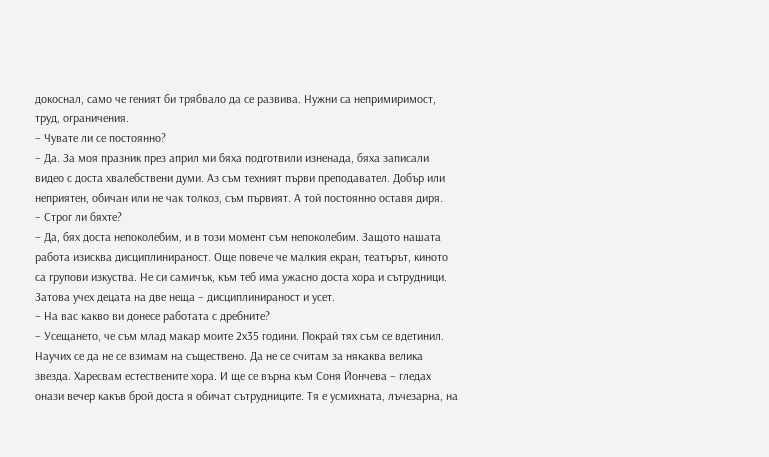докоснал, само че геният би трябвало да се развива. Нужни са непримиримост, труд, ограничения.
– Чувате ли се постоянно?
– Да. За моя празник през април ми бяха подготвили изненада, бяха записали видео с доста хвалебствени думи. Аз съм техният първи преподавател. Добър или неприятен, обичан или не чак толкоз, съм първият. А той постоянно оставя диря.
– Строг ли бяхте?
– Да, бях доста непоколебим, и в този момент съм непоколебим. Защото нашата работа изисква дисциплинираност. Още повече че малкия екран, театърът, киното са групови изкуства. Не си самичък, към теб има ужасно доста хора и сътрудници. Затова учех децата на две неща – дисциплинираност и усет.
– На вас какво ви донесе работата с дребните?
– Усещането, че съм млад макар моите 2х35 години. Покрай тях съм се вдетинил. Научих се да не се взимам на съществено. Да не се считам за някаква велика звезда. Харесвам естествените хора. И ще се върна към Соня Йончева – гледах онази вечер какъв брой доста я обичат сътрудниците. Тя е усмихната, лъчезарна, на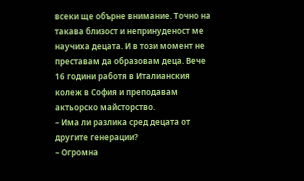всеки ще обърне внимание. Точно на такава близост и непринуденост ме научиха децата. И в този момент не преставам да образовам деца. Вече 16 години работя в Италианския колеж в София и преподавам актьорско майсторство.
– Има ли разлика сред децата от другите генерации?
– Огромна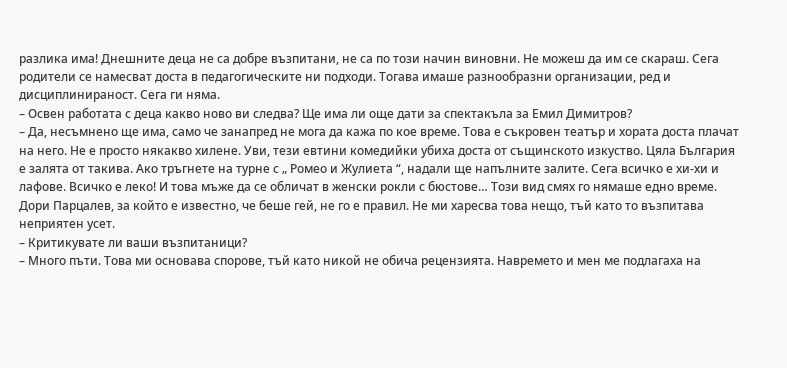разлика има! Днешните деца не са добре възпитани, не са по този начин виновни. Не можеш да им се скараш. Сега родители се намесват доста в педагогическите ни подходи. Тогава имаше разнообразни организации, ред и дисциплинираност. Сега ги няма.
– Освен работата с деца какво ново ви следва? Ще има ли още дати за спектакъла за Емил Димитров?
– Да, несъмнено ще има, само че занапред не мога да кажа по кое време. Това е съкровен театър и хората доста плачат на него. Не е просто някакво хилене. Уви, тези евтини комедийки убиха доста от същинското изкуство. Цяла България е залята от такива. Ако тръгнете на турне с „ Ромео и Жулиета “, надали ще напълните залите. Сега всичко е хи-хи и лафове. Всичко е леко! И това мъже да се обличат в женски рокли с бюстове… Този вид смях го нямаше едно време. Дори Парцалев, за който е известно, че беше гей, не го е правил. Не ми харесва това нещо, тъй като то възпитава неприятен усет.
– Критикувате ли ваши възпитаници?
– Много пъти. Това ми основава спорове, тъй като никой не обича рецензията. Навремето и мен ме подлагаха на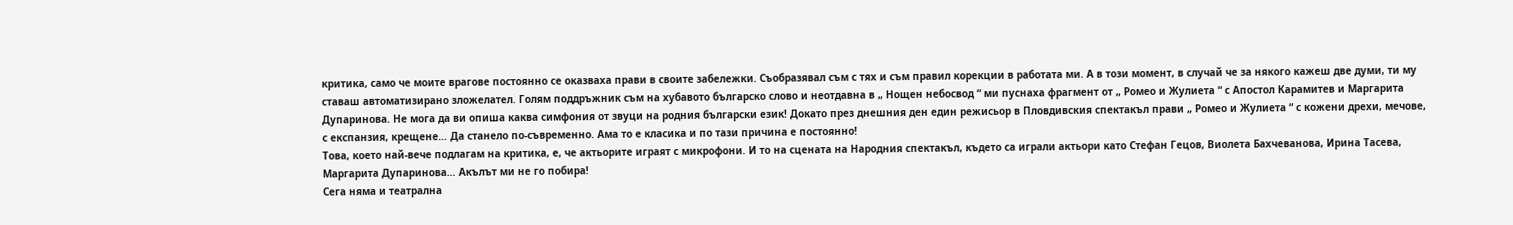критика, само че моите врагове постоянно се оказваха прави в своите забележки. Съобразявал съм с тях и съм правил корекции в работата ми. А в този момент, в случай че за някого кажеш две думи, ти му ставаш автоматизирано зложелател. Голям поддръжник съм на хубавото българско слово и неотдавна в „ Нощен небосвод “ ми пуснаха фрагмент от „ Ромео и Жулиета “ с Апостол Карамитев и Маргарита Дупаринова. Не мога да ви опиша каква симфония от звуци на родния български език! Докато през днешния ден един режисьор в Пловдивския спектакъл прави „ Ромео и Жулиета “ с кожени дрехи, мечове, с експанзия, крещене… Да станело по-съвременно. Ама то е класика и по тази причина е постоянно!
Това, което най-вече подлагам на критика, е, че актьорите играят с микрофони. И то на сцената на Народния спектакъл, където са играли актьори като Стефан Гецов, Виолета Бахчеванова, Ирина Тасева, Маргарита Дупаринова… Акълът ми не го побира!
Сега няма и театрална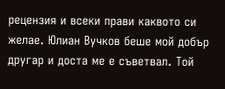рецензия и всеки прави каквото си желае. Юлиан Вучков беше мой добър другар и доста ме е съветвал. Той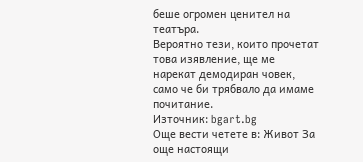беше огромен ценител на театъра.
Вероятно тези, които прочетат това изявление, ще ме нарекат демодиран човек, само че би трябвало да имаме почитание.
Източник: bgart.bg
Още вести четете в: Живот За още настоящи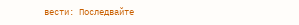вести: Последвайте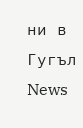ни в Гугъл News